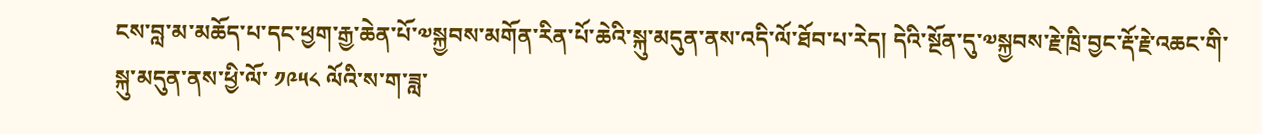ངས་བླ་མ་མཆོད་པ་དང་ཕྱག་རྒྱ་ཆེན་པོ་༧སྐྱབས་མགོན་རིན་པོ་ཆེའི་སྐུ་མདུན་ནས་འདི་ལོ་ཐོབ་པ་རེད། དེའི་སྔོན་དུ་༧སྐྱབས་རྗེ་ཁྲི་བྱང་རྡོ་རྗེ་འཆང་གི་སྐུ་མདུན་ནས་ཕྱི་ལོ་ ༡༩༥༨ ལོའི་ས་ག་ཟླ་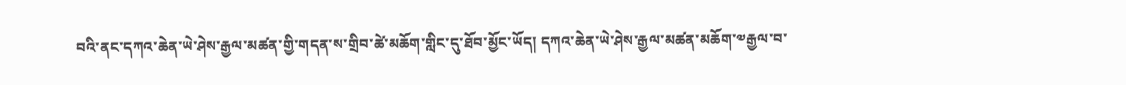བའི་ནང་དཀའ་ཆེན་ཡེ་ཤེས་རྒྱལ་མཚན་གྱི་གདན་ས་གྲིབ་ཚེ་མཆོག་གླིང་དུ་ཐོབ་མྱོང་ཡོད། དཀའ་ཆེན་ཡེ་ཤེས་རྒྱལ་མཚན་མཆོག་༧རྒྱལ་བ་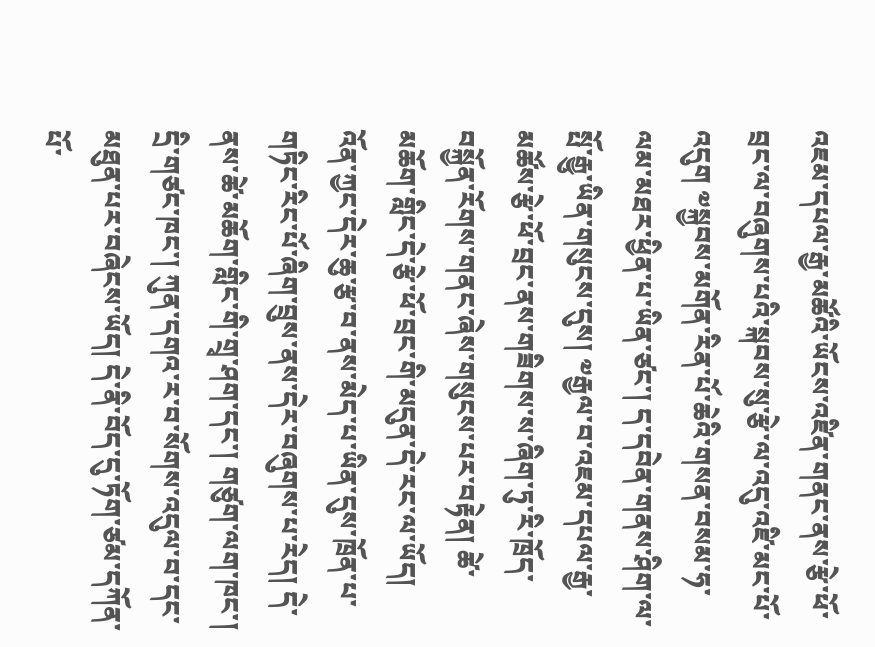འཇམ་དཔལ་རྒྱ་མཚོའི་ཡོངས་འཛིན་གནང་ནས་རྩེ་ཕོ་བྲང་ལ་བཞུགས་པའི་སྐབས་སུ་རྩེ་ལ་འདུ་འཛི་མང་པོ་འདུག ༧སྐྱབས་མགོན་རིན་པོ་ཆེའི་གསན་བསམ་ཧ་ལམ་མཐར་ཕྱིན་པ་ཡིན་ཙང་། ད་དབེན་གནས་ཤིག་ལ་སྤོ་རྒྱུ་ཡིན་གསུངས་དུས། ༧རྒྱལ་བ་འཇམ་དཔལ་རྒྱ་མཚོས་རྩེ་ཕོ་བྲང་ནས་གཟིགས་ས་ཞིག་ཏུ་རི་ཁྲོད་བསྐྱོན་རོགས་གནང་ཞེས་གསུངས་པར་བརྟེན། ཚེ་མཆོག་གླིང་དེ་རྩེ་ཕོ་བྲང་གི་མདུན་དེ་རང་ལ་ཡོད། འོན་ཀྱང་དེར་ཆུ་རྩ་བ་ནས་མེད་པ་ཡིན་དུས་ཁྲོན་པ་གཏིང་རིང་པོ་ཞིག་བྲུས་ནས་དེར་བཞུགས་པ་རེད། དེ་ནས་ཚེ་མཆོག་གླིང་གི་གྲྭ་ཤག་དང་། གཙུག་ལག་ཁང་། དྲི་གཙང་ཁང་། ཀུན་དགའ་ར་བ་སོགས་འདུལ་བ་དང་མཐུན་པར་བཞེངས་ཡོད། དེ་ནི་བོད་དུ་ཏོག་ཙམ་དཀོན་པོ་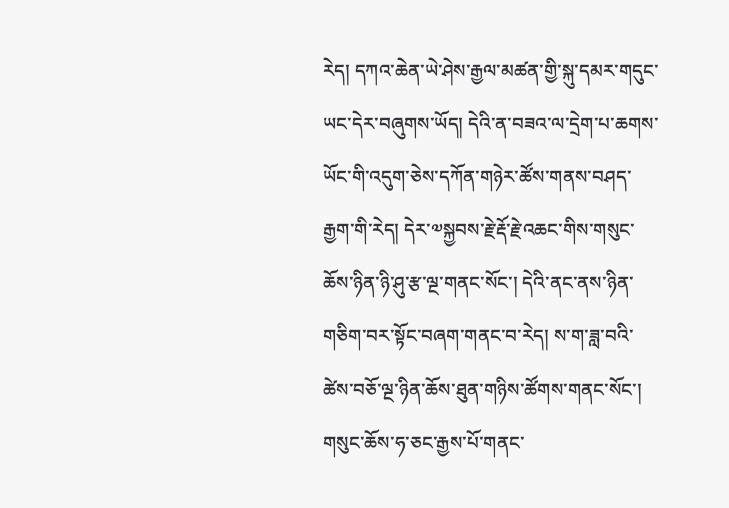རེད། དཀའ་ཆེན་ཡེ་ཤེས་རྒྱལ་མཚན་གྱི་སྐུ་དམར་གདུང་ཡང་དེར་བཞུགས་ཡོད། དེའི་ན་བཟའ་ལ་དྲེག་པ་ཆགས་ཡོང་གི་འདུག་ཅེས་དཀོན་གཉེར་ཚོས་གནས་བཤད་རྒྱག་གི་རེད། དེར་༧སྐྱབས་རྗེ་རྡོ་རྗེ་འཆང་གིས་གསུང་ཆོས་ཉིན་ཉི་ཤུ་རྩ་ལྔ་གནང་སོང་། དེའི་ནང་ནས་ཉིན་གཅིག་བར་སྟོང་བཞག་གནང་བ་རེད། ས་ག་ཟླ་བའི་ཚེས་བཅོ་ལྔ་ཉིན་ཆོས་ཐུན་གཉིས་ཚོགས་གནང་སོང་། གསུང་ཆོས་ཧ་ཅང་རྒྱས་པོ་གནང་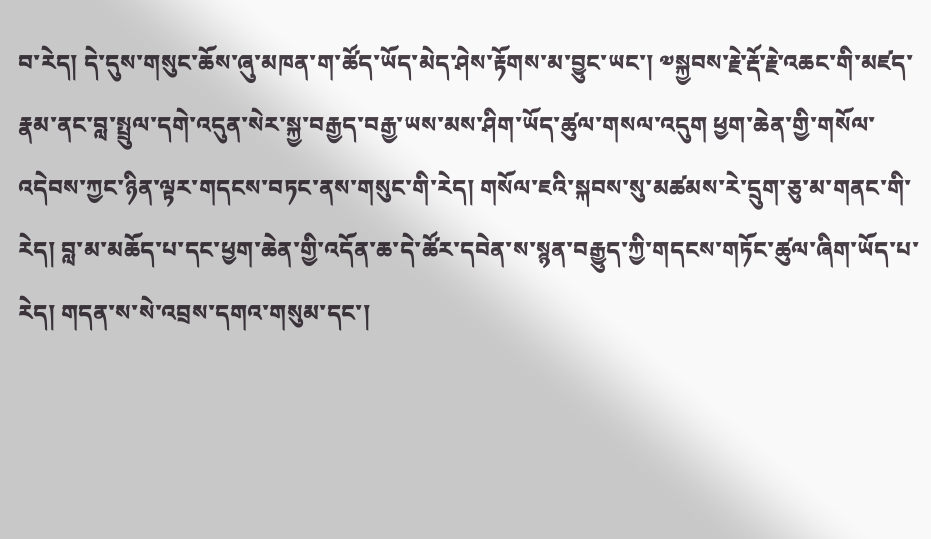བ་རེད། དེ་དུས་གསུང་ཆོས་ཞུ་མཁན་ག་ཚོད་ཡོད་མེད་ཤེས་རྟོགས་མ་བྱུང་ཡང་། ༧སྐྱབས་རྗེ་རྡོ་རྗེ་འཆང་གི་མཛད་རྣམ་ནང་བླ་སྤྲུལ་དགེ་འདུན་སེར་སྐྱ་བརྒྱད་བརྒྱ་ཡས་མས་ཤིག་ཡོད་ཚུལ་གསལ་འདུག ཕྱག་ཆེན་གྱི་གསོལ་འདེབས་ཀྱང་ཉིན་ལྟར་གདངས་བཏང་ནས་གསུང་གི་རེད། གསོལ་ཇའི་སྐབས་སུ་མཚམས་རེ་དྲུག་ཅུ་མ་གནང་གི་རེད། བླ་མ་མཆོད་པ་དང་ཕྱག་ཆེན་གྱི་འདོན་ཆ་དེ་ཚོར་དབེན་ས་སྙན་བརྒྱུད་ཀྱི་གདངས་གཏོང་ཚུལ་ཞིག་ཡོད་པ་རེད། གདན་ས་སེ་འབྲས་དགའ་གསུམ་དང་།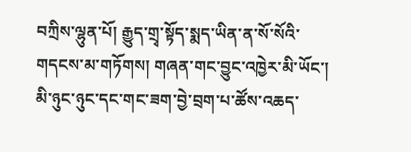བཀྲིས་ལྷུན་པོ། རྒྱུད་གྲྭ་སྟོད་སྨད་ཡིན་ན་སོ་སོའི་གདངས་མ་གཏོགས། གཞན་གང་བྱུང་འཁྱེར་མི་ཡོང་། མི་ཉུང་ཉུང་དང་གང་ཟག་བྱེ་བྲག་པ་ཚོས་འཆད་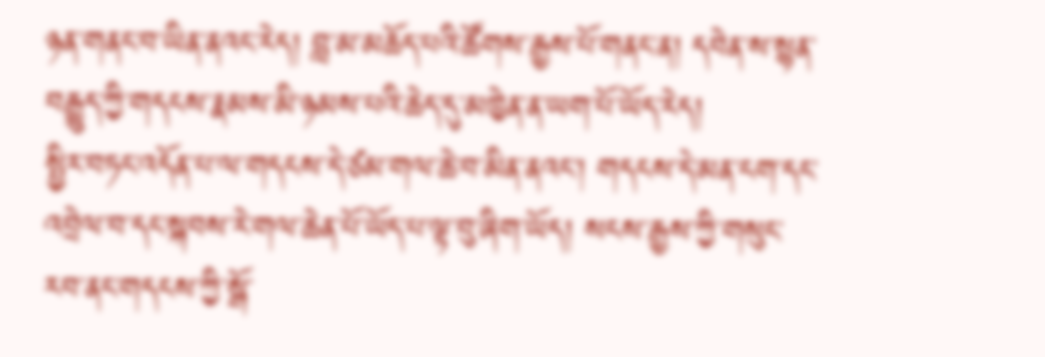ཉན་གནང་བ་ཡིན་ནའང་རེད། བླ་མ་མཆོད་པའི་ཚོགས་རྒྱས་པོ་གནང་ན། དབེན་ས་སྙན་བརྒྱུད་ཀྱི་གདངས་རྣམས་མི་ཉམས་པའི་ཆེད་དུ་མཁྱེན་ན་ཡག་པོ་ཡོད་རེད།
སྤྱིར་བཏང་འདོན་པ་ལ་གདངས་དེ་ཙམ་གལ་ཆེ་བ་མིན་ནའང་། གདངས་དེ་མན་ངག་དང་འབྲེལ་བ་དང་སྐབས་རེ་གལ་ཆེན་པོ་ཡོད་པ་ལྟ་བུ་ཞིག་ཡོད། སངས་རྒྱས་ཀྱི་གསུང་རབ་ནང་གདངས་ཀྱི་སྒོ་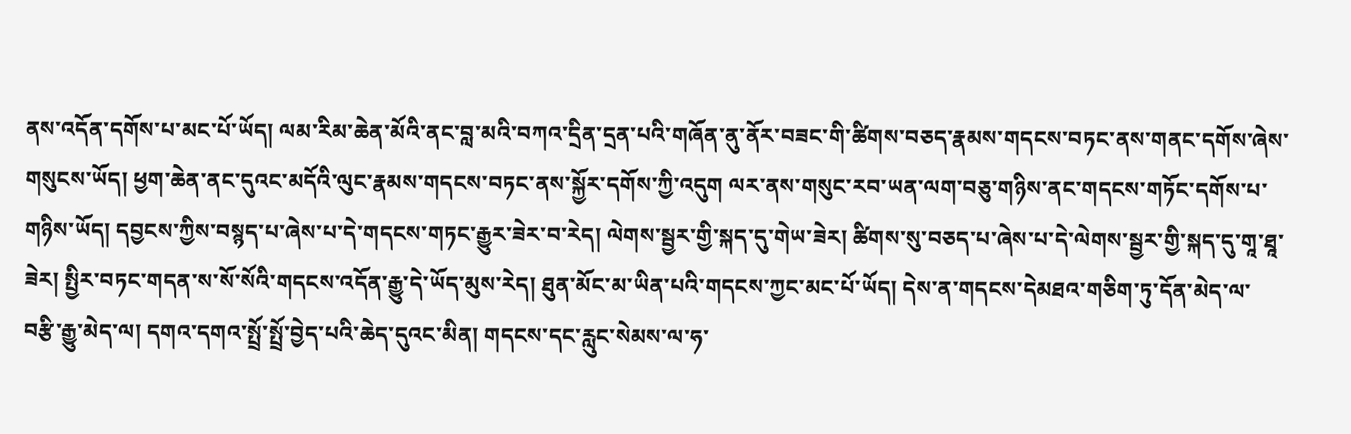ནས་འདོན་དགོས་པ་མང་པོ་ཡོད། ལམ་རིམ་ཆེན་མོའི་ནང་བླ་མའི་བཀའ་དྲིན་དྲན་པའི་གཞོན་ནུ་ནོར་བཟང་གི་ཚིགས་བཅད་རྣམས་གདངས་བཏང་ནས་གནང་དགོས་ཞེས་གསུངས་ཡོད། ཕྱག་ཆེན་ནང་དུའང་མདོའི་ལུང་རྣམས་གདངས་བཏང་ནས་སྐྱོར་དགོས་ཀྱི་འདུག ལར་ནས་གསུང་རབ་ཡན་ལག་བཅུ་གཉིས་ནང་གདངས་གཏོང་དགོས་པ་གཉིས་ཡོད། དབྱངས་ཀྱིས་བསྙད་པ་ཞེས་པ་དེ་གདངས་གཏང་རྒྱུར་ཟེར་བ་རེད། ལེགས་སྦྱར་གྱི་སྐད་དུ་གེཡ་ཟེར། ཚིགས་སུ་བཅད་པ་ཞེས་པ་དེ་ལེགས་སྦྱར་གྱི་སྐད་དུ་གཱ་ཐཱ་ཟེར། སྤྱིར་བཏང་གདན་ས་སོ་སོའི་གདངས་འདོན་རྒྱུ་དེ་ཡོད་མུས་རེད། ཐུན་མོང་མ་ཡིན་པའི་གདངས་ཀྱང་མང་པོ་ཡོད། དེས་ན་གདངས་དེམཐའ་གཅིག་ཏུ་དོན་མེད་ལ་བརྩི་རྒྱུ་མེད་ལ། དགའ་དགའ་སྤྲོ་སྤྲོ་བྱེད་པའི་ཆེད་དུའང་མིན། གདངས་དང་རླུང་སེམས་ལ་ཧ་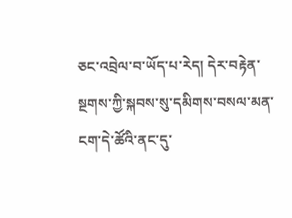ཅང་འབྲེལ་བ་ཡོད་པ་རེད། དེར་བརྟེན་སྔགས་ཀྱི་སྐབས་སུ་དམིགས་བསལ་མན་ངག་དེ་ཚོའི་ནང་དུ་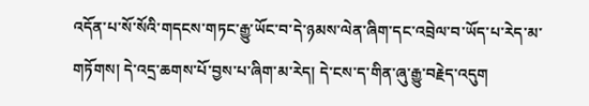འདོན་པ་སོ་སོའི་གདངས་གཏང་རྒྱུ་ཡོང་བ་དེ་ཉམས་ལེན་ཞིག་དང་འབྲེལ་བ་ཡོད་པ་རེད་མ་གཏོགས། དེ་འདྲ་ཆགས་པོ་བྱས་པ་ཞིག་མ་རེད། དེ་ངས་ད་གིན་ཞུ་རྒྱུ་བརྗེད་འདུག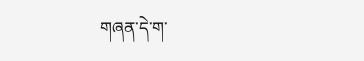གཞན་དེ་ག་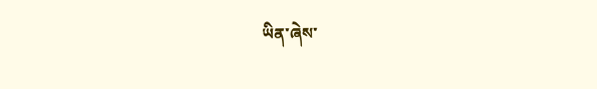ཡིན་ཞེས་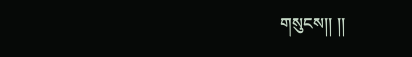གསུངས།། །།